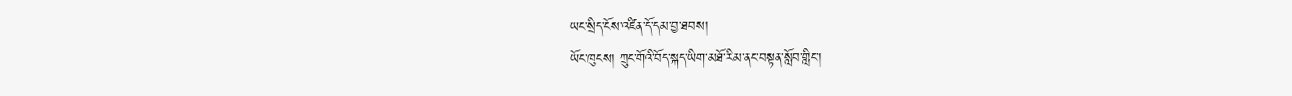ཡང་སྲིད་ངོས་འཛིན་དོ་དམ་བྱ་ཐབས།
ཡོང་ཁུངས། ཀྲུང་གོའི་བོད་སྐད་ཡིག་མཐོ་རིམ་ནང་བསྟན་སློབ་གླིང་།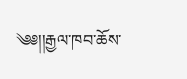༄༅།།རྒྱལ་ཁབ་ཆོས་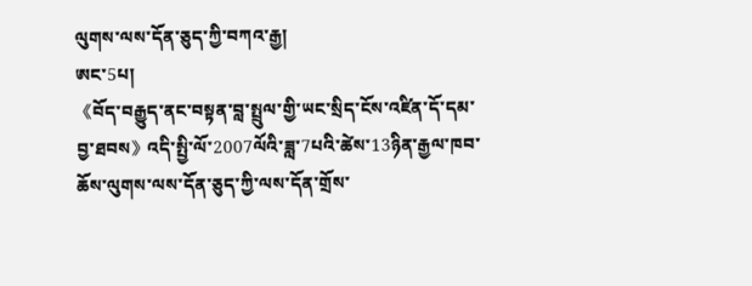ལུགས་ལས་དོན་ཅུད་ཀྱི་བཀའ་རྒྱ།
ཨང་5པ།
《བོད་བརྒྱུད་ནང་བསྟན་བླ་སྤྲུལ་གྱི་ཡང་སྲིད་ངོས་འཛིན་དོ་དམ་བྱ་ཐབས》འདི་སྤྱི་ལོ་2007ལོའི་ཟླ་7པའི་ཚེས་13ཉིན་རྒྱལ་ཁབ་ཆོས་ལུགས་ལས་དོན་ཅུད་ཀྱི་ལས་དོན་གྲོས་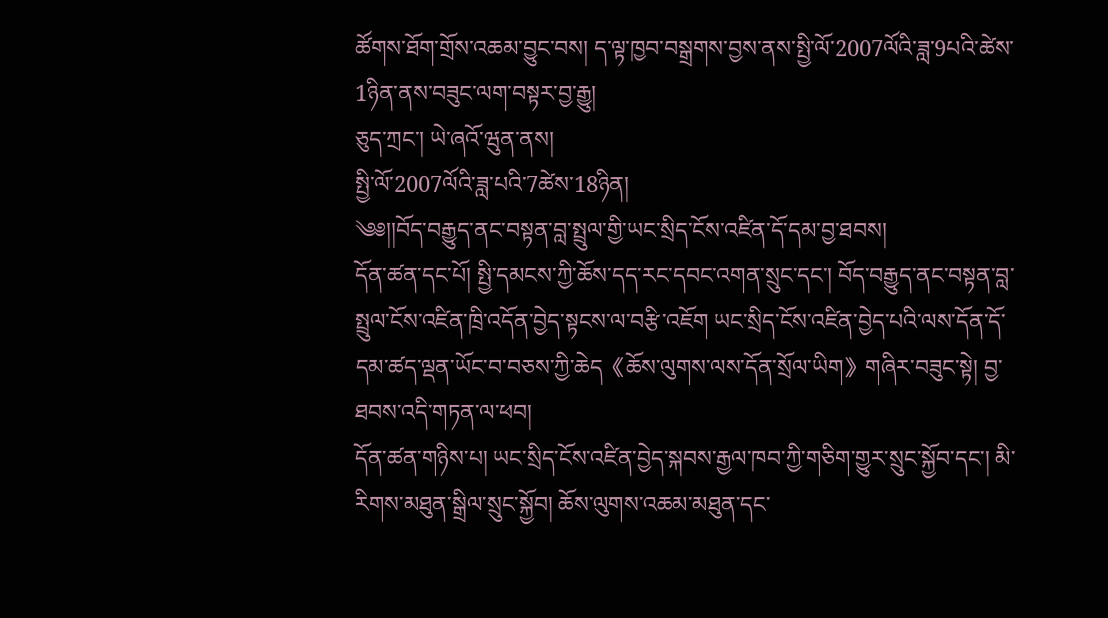ཚོགས་ཐོག་གྲོས་འཆམ་བྱུང་བས། ད་ལྟ་ཁྱབ་བསྒྲགས་བྱས་ནས་སྤྱི་ལོ་2007ལོའི་ཟླ་9པའི་ཚེས་1ཉིན་ནས་བཟུང་ལག་བསྟར་བྱ་རྒྱུ།
ཅུད་ཀྲང་། ཡེ་ཞའོ་ཝུན་ནས།
སྤྱི་ལོ་2007ལོའི་ཟླ་པའི་7ཚེས་18ཉིན།
༄༅།།བོད་བརྒྱུད་ནང་བསྟན་བླ་སྤྲུལ་གྱི་ཡང་སྲིད་ངོས་འཛིན་དོ་དམ་བྱ་ཐབས།
དོན་ཚན་དང་པོ། སྤྱི་དམངས་ཀྱི་ཆོས་དད་རང་དབང་འགན་སྲུང་དང་། བོད་བརྒྱུད་ནང་བསྟན་བླ་སྤྲུལ་ངོས་འཛིན་ཁྲི་འདོན་བྱེད་སྟངས་ལ་བརྩི་འཇོག ཡང་སྲིད་ངོས་འཛིན་བྱེད་པའི་ལས་དོན་དོ་དམ་ཚད་ལྡན་ཡོང་བ་བཅས་ཀྱི་ཆེད《ཆོས་ལུགས་ལས་དོན་སྲོལ་ཡིག》གཞིར་བཟུང་སྟེ། བྱ་ཐབས་འདི་གཏན་ལ་ཕབ།
དོན་ཚན་གཉིས་པ། ཡང་སྲིད་ངོས་འཛིན་བྱེད་སྐབས་རྒྱལ་ཁབ་ཀྱི་གཅིག་གྱུར་སྲུང་སྐྱོབ་དང་། མི་རིགས་མཐུན་སྒྲིལ་སྲུང་སྐྱོབ། ཆོས་ལུགས་འཆམ་མཐུན་དང་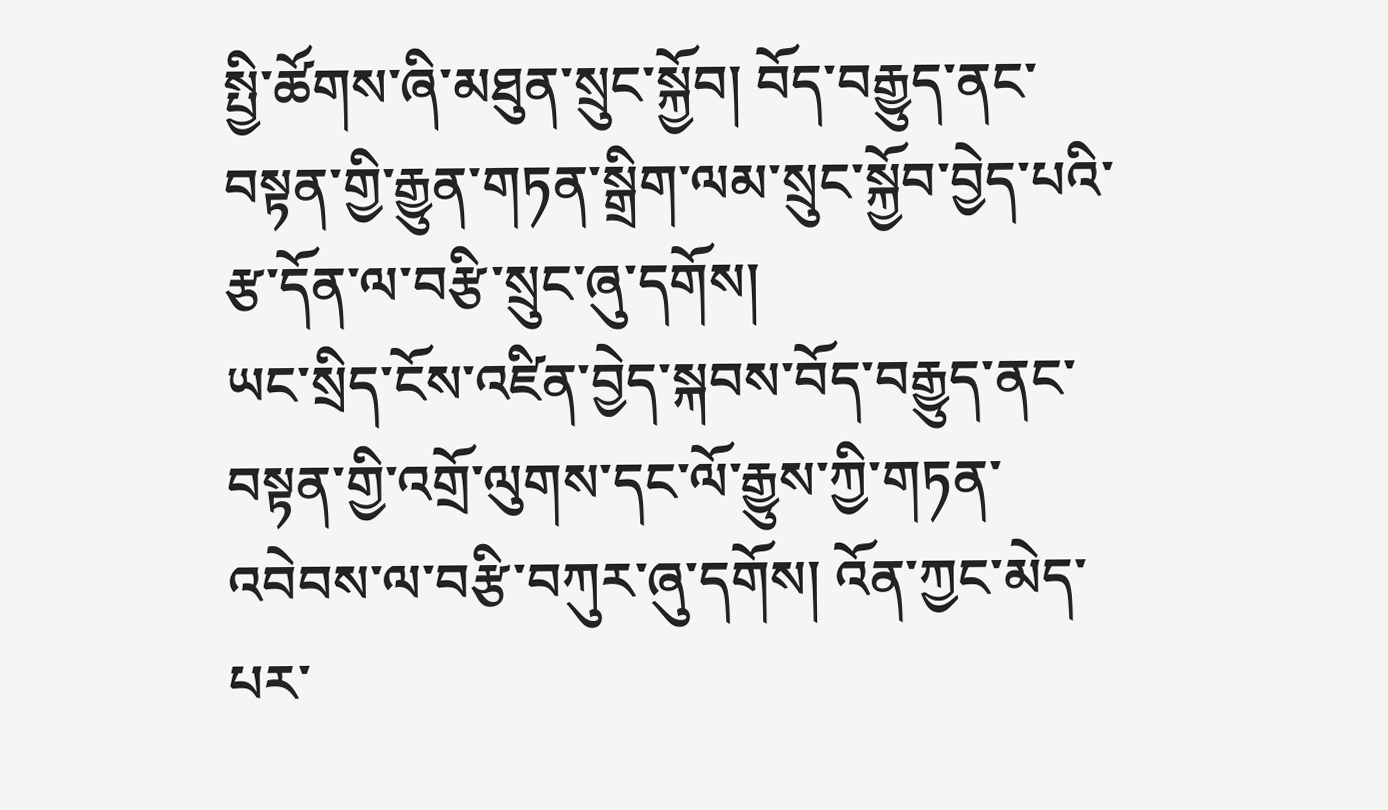སྤྱི་ཚོགས་ཞི་མཐུན་སྲུང་སྐྱོབ། བོད་བརྒྱུད་ནང་བསྟན་གྱི་རྒྱུན་གཏན་སྒྲིག་ལམ་སྲུང་སྐྱོབ་བྱེད་པའི་རྩ་དོན་ལ་བརྩི་སྲུང་ཞུ་དགོས།
ཡང་སྲིད་ངོས་འཛིན་བྱེད་སྐབས་བོད་བརྒྱུད་ནང་བསྟན་གྱི་འགྲོ་ལུགས་དང་ལོ་རྒྱུས་ཀྱི་གཏན་འབེབས་ལ་བརྩི་བཀུར་ཞུ་དགོས། འོན་ཀྱང་མེད་པར་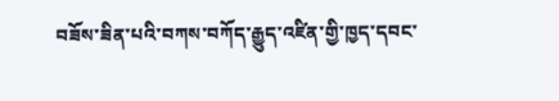བཟོས་ཟིན་པའི་བཀས་བཀོད་རྒྱུད་འཛིན་གྱི་ཁྱད་དབང་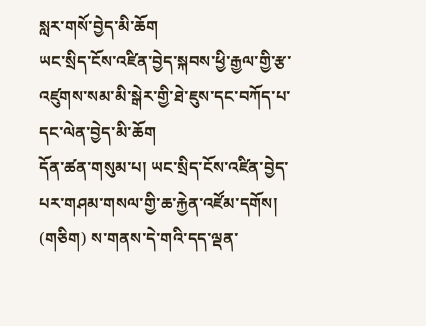སླར་གསོ་བྱེད་མི་ཆོག
ཡང་སྲིད་ངོས་འཛིན་བྱེད་སྐབས་ཕྱི་རྒྱལ་གྱི་རྩ་འཛུགས་སམ་མི་སྒེར་གྱི་ཐེ་ཇུས་དང་བཀོད་པ་དང་ལེན་བྱེད་མི་ཆོག
དོན་ཚན་གསུམ་པ། ཡང་སྲིད་ངོས་འཛིན་བྱེད་པར་གཤམ་གསལ་གྱི་ཆ་རྐྱེན་འཛོམ་དགོས།
(གཅིག) ས་གནས་དེ་གའི་དད་ལྡན་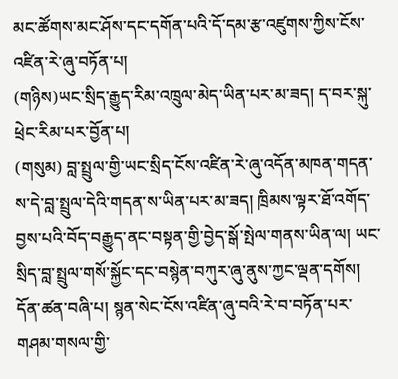མང་ཚོགས་མང་ཤོས་དང་དགོན་པའི་དོ་དམ་རྩ་འཛུགས་ཀྱིས་ངོས་འཛིན་རེ་ཞུ་བཏོན་པ།
(གཉིས)ཡང་སྲིད་རྒྱུད་རིམ་འཁྲུལ་མེད་ཡིན་པར་མ་ཟད། ད་བར་སྐུ་ཕྲེང་རིམ་པར་བྱོན་པ།
(གསུམ) བླ་སྤྲུལ་གྱི་ཡང་སྲིད་ངོས་འཛིན་རེ་ཞུ་འདོན་མཁན་གདན་ས་དེ་བླ་སྤྲུལ་དེའི་གདན་ས་ཡིན་པར་མ་ཟད། ཁྲིམས་ལྟར་ཐོ་འགོད་བྱས་པའི་བོད་བརྒྱུད་ནང་བསྟན་གྱི་བྱེད་སྒོ་སྤེལ་གནས་ཡིན་ལ། ཡང་སྲིད་བླ་སྤྲུལ་གསོ་སྐྱོང་དང་བསྙེན་བཀུར་ཞུ་ནུས་ཀྱང་ལྡན་དགོས།
དོན་ཚན་བཞི་པ། སྙན་སེང་ངོས་འཛིན་ཞུ་བའི་རེ་བ་བཏོན་པར་གཤམ་གསལ་གྱི་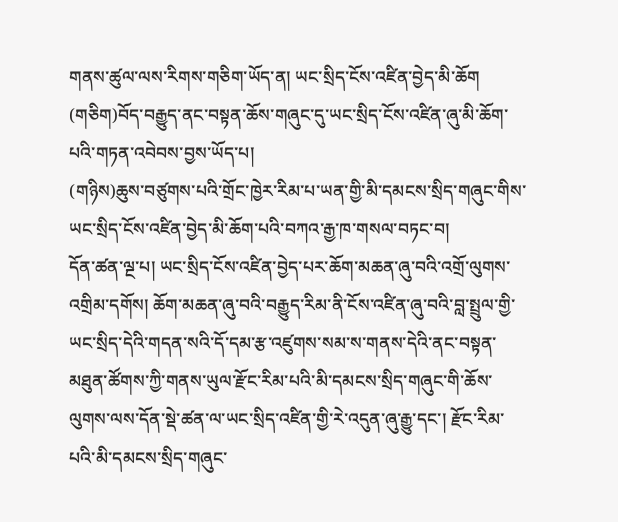གནས་ཚུལ་ལས་རིགས་གཅིག་ཡོད་ན། ཡང་སྲིད་ངོས་འཛིན་བྱེད་མི་ཆོག
(གཅིག)བོད་བརྒྱུད་ནང་བསྟན་ཆོས་གཞུང་དུ་ཡང་སྲིད་ངོས་འཛིན་ཞུ་མི་ཆོག་པའི་གཏན་འབེབས་བྱས་ཡོད་པ།
(གཉིས)ཆུས་བཙུགས་པའི་གྲོང་ཁྱེར་རིམ་པ་ཡན་གྱི་མི་དམངས་སྲིད་གཞུང་གིས་ཡང་སྲིད་ངོས་འཛིན་བྱེད་མི་ཆོག་པའི་བཀའ་རྒྱ་ཁ་གསལ་བཏང་བ།
དོན་ཚན་ལྔ་པ། ཡང་སྲིད་ངོས་འཛིན་བྱེད་པར་ཆོག་མཆན་ཞུ་བའི་འགྲོ་ལུགས་འགྲིམ་དགོས། ཆོག་མཆན་ཞུ་བའི་བརྒྱུད་རིམ་ནི་ངོས་འཛིན་ཞུ་བའི་བླ་སྤྲུལ་གྱི་ཡང་སྲིད་དེའི་གདན་སའི་དོ་དམ་རྩ་འཛུགས་སམ་ས་གནས་དེའི་ནང་བསྟན་མཐུན་ཚོགས་ཀྱི་གནས་ཡུལ་རྫོང་རིམ་པའི་མི་དམངས་སྲིད་གཞུང་གི་ཆོས་ལུགས་ལས་དོན་སྡེ་ཚན་ལ་ཡང་སྲིད་འཛིན་གྱི་རེ་འདུན་ཞུ་རྒྱུ་དང་། རྫོང་རིམ་པའི་མི་དམངས་སྲིད་གཞུང་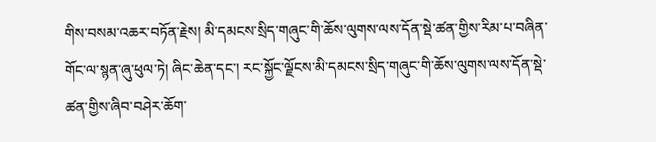གིས་བསམ་འཆར་བཏོན་རྗེས། མི་དམངས་སྲིད་གཞུང་གི་ཆོས་ལུགས་ལས་དོན་སྡེ་ཚན་གྱིས་རིམ་པ་བཞིན་གོང་ལ་སྙན་ཞུ་ཕུལ་ཏེ། ཞིང་ཆེན་དང་། རང་སྐྱོང་ལྗོངས་མི་དམངས་སྲིད་གཞུང་གི་ཆོས་ལུགས་ལས་དོན་སྡེ་ཚན་གྱིས་ཞིབ་བཤེར་ཆོག་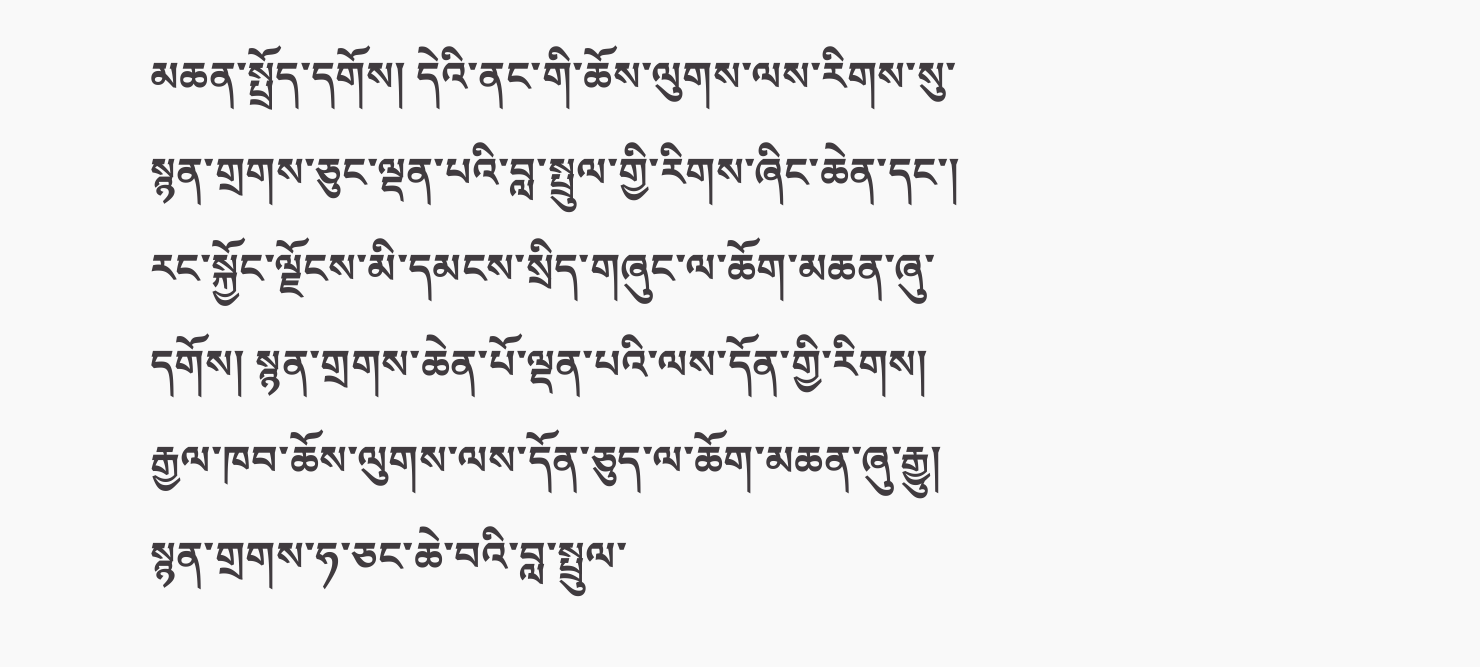མཆན་སྤྲོད་དགོས། དེའི་ནང་གི་ཆོས་ལུགས་ལས་རིགས་སུ་སྙན་གྲགས་ཅུང་ལྡན་པའི་བླ་སྤྲུལ་གྱི་རིགས་ཞིང་ཆེན་དང་། རང་སྐྱོང་ལྗོངས་མི་དམངས་སྲིད་གཞུང་ལ་ཆོག་མཆན་ཞུ་དགོས། སྙན་གྲགས་ཆེན་པོ་ལྡན་པའི་ལས་དོན་གྱི་རིགས། རྒྱལ་ཁབ་ཆོས་ལུགས་ལས་དོན་ཅུད་ལ་ཆོག་མཆན་ཞུ་རྒྱུ། སྙན་གྲགས་ཧ་ཅང་ཆེ་བའི་བླ་སྤྲུལ་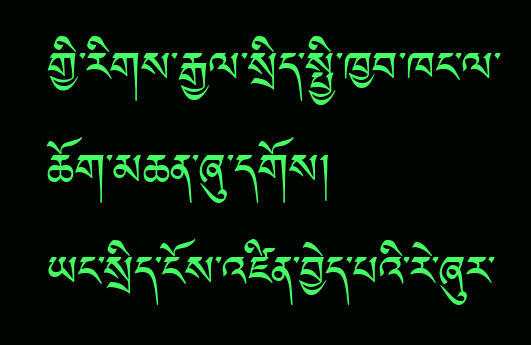གྱི་རིགས་རྒྱལ་སྲིད་སྤྱི་ཁྱབ་ཁང་ལ་ཆོག་མཆན་ཞུ་དགོས།
ཡང་སྲིད་ངོས་འཛིན་བྱེད་པའི་རེ་ཞུར་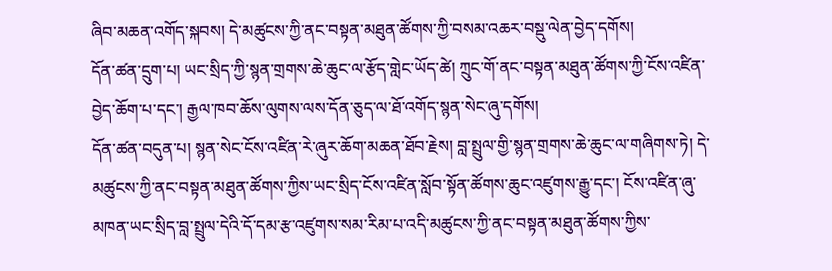ཞིབ་མཆན་འགོད་སྐབས། དེ་མཚུངས་ཀྱི་ནང་བསྟན་མཐུན་ཚོགས་ཀྱི་བསམ་འཆར་བསྡུ་ལེན་བྱེད་དགོས།
དོན་ཚན་དྲུག་པ། ཡང་སྲིད་ཀྱི་སྙན་གྲགས་ཆེ་ཆུང་ལ་རྩོད་གླེང་ཡོད་ཚེ། ཀྲུང་གོ་ནང་བསྟན་མཐུན་ཚོགས་ཀྱི་ངོས་འཛིན་བྱེད་ཆོག་པ་དང་། རྒྱལ་ཁབ་ཆོས་ལུགས་ལས་དོན་ཅུད་ལ་ཐོ་འགོད་སྙན་སེང་ཞུ་དགོས།
དོན་ཚན་བདུན་པ། སྙན་སེང་ངོས་འཛིན་རེ་ཞུར་ཆོག་མཆན་ཐོབ་རྗེས། བླ་སྤྲུལ་གྱི་སྙན་གྲགས་ཆེ་ཆུང་ལ་གཞིགས་ཏེ། དེ་མཚུངས་ཀྱི་ནང་བསྟན་མཐུན་ཚོགས་ཀྱིས་ཡང་སྲིད་ངོས་འཛིན་སློབ་སྟོན་ཚོགས་ཆུང་འཛུགས་རྒྱུ་དང་། ངོས་འཛིན་ཞུ་མཁན་ཡང་སྲིད་བླ་སྤྲུལ་དེའི་དོ་དམ་རྩ་འཛུགས་སམ་རིམ་པ་འདི་མཚུངས་ཀྱི་ནང་བསྟན་མཐུན་ཚོགས་ཀྱིས་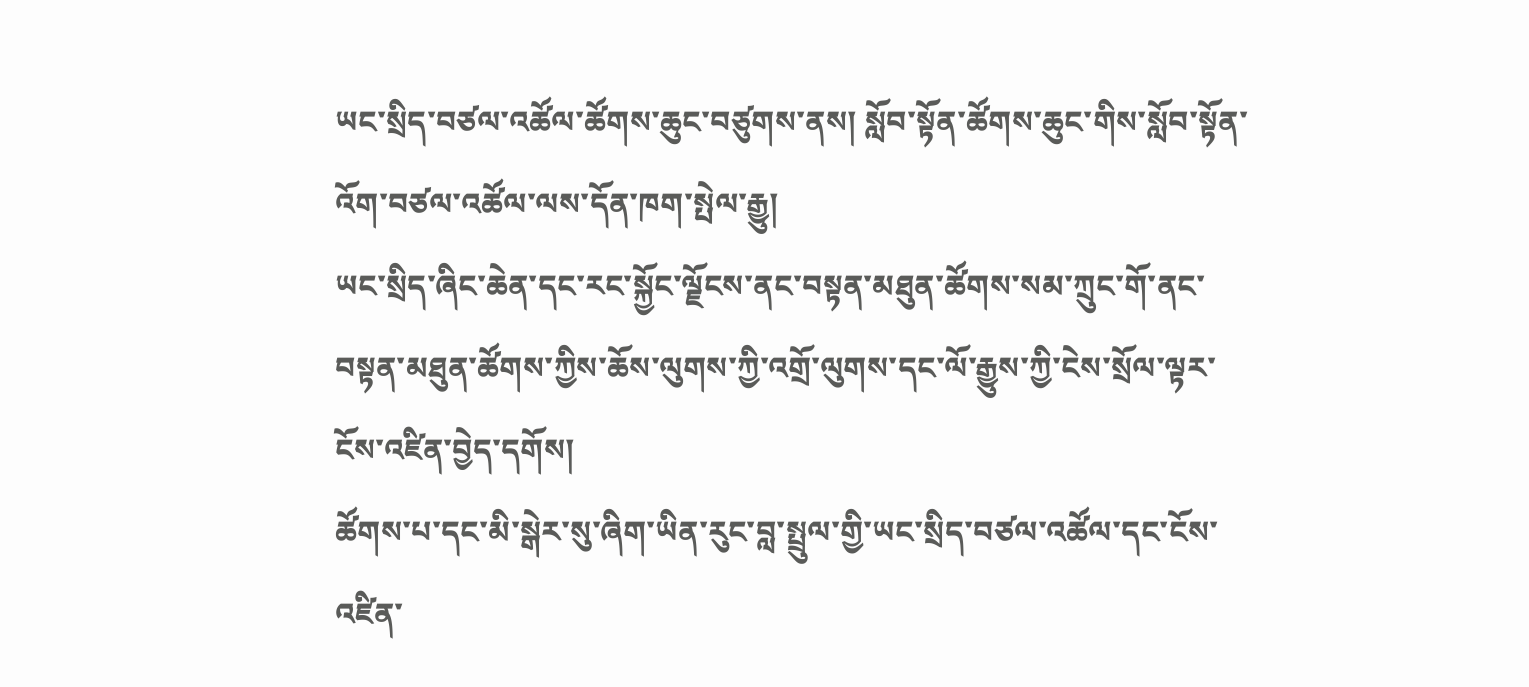ཡང་སྲིད་བཙལ་འཚོལ་ཚོགས་ཆུང་བཙུགས་ནས། སློབ་སྟོན་ཚོགས་ཆུང་གིས་སློབ་སྟོན་འོག་བཙལ་འཚོལ་ལས་དོན་ཁག་སྤེལ་རྒྱུ།
ཡང་སྲིད་ཞིང་ཆེན་དང་རང་སྐྱོང་ལྗོངས་ནང་བསྟན་མཐུན་ཚོགས་སམ་ཀྲུང་གོ་ནང་བསྟན་མཐུན་ཚོགས་ཀྱིས་ཆོས་ལུགས་ཀྱི་འགྲོ་ལུགས་དང་ལོ་རྒྱུས་ཀྱི་ངེས་སྲོལ་ལྟར་ངོས་འཛིན་བྱེད་དགོས།
ཚོགས་པ་དང་མི་སྒེར་སུ་ཞིག་ཡིན་རུང་བླ་སྤྲུལ་གྱི་ཡང་སྲིད་བཙལ་འཚོལ་དང་ངོས་འཛིན་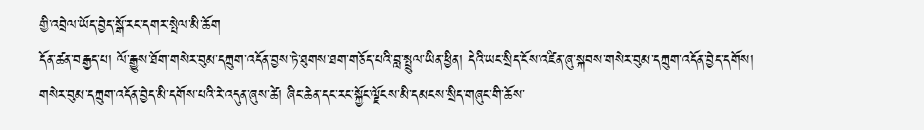གྱི་འབྲེལ་ཡོད་བྱེད་སྒོ་རང་དགར་སྤེལ་མི་ཆོག
དོན་ཚན་བརྒྱད་པ། ལོ་རྒྱུས་ཐོག་གསེར་བུམ་དཀྲུག་འདོན་བྱས་ཏེ་ཐུགས་ཐག་གཅོད་པའི་བླ་སྤྲུལ་ཡིན་ཕྱིན། དེའི་ཡང་སྲིད་ངོས་འཛིན་ཞུ་སྐབས་གསེར་བུམ་དཀྲུག་འདོན་བྱེད་དགོས།
གསེར་བུམ་དཀྲུག་འདོན་བྱེད་མི་དགོས་པའི་རེ་འདུན་ཞུས་ཚེ། ཞིང་ཆེན་དང་རང་སྐྱོང་ལྗོངས་མི་དམངས་སྲིད་གཞུང་གི་ཆོས་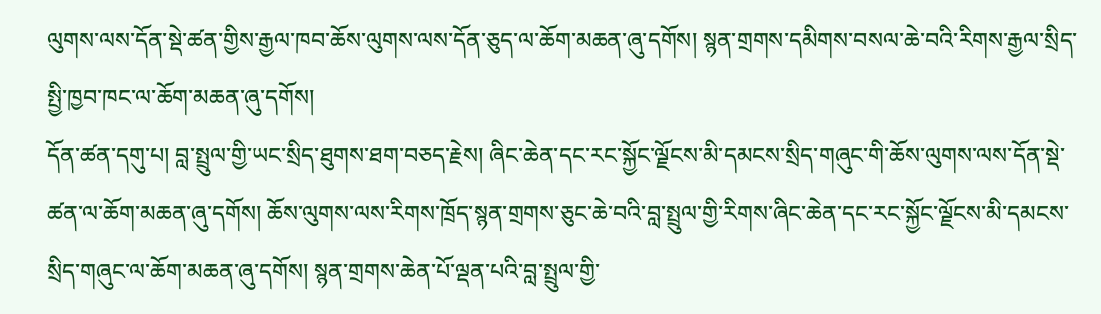ལུགས་ལས་དོན་སྡེ་ཚན་གྱིས་རྒྱལ་ཁབ་ཆོས་ལུགས་ལས་དོན་ཅུད་ལ་ཆོག་མཆན་ཞུ་དགོས། སྙན་གྲགས་དམིགས་བསལ་ཆེ་བའི་རིགས་རྒྱལ་སྲིད་སྤྱི་ཁྱབ་ཁང་ལ་ཆོག་མཆན་ཞུ་དགོས།
དོན་ཚན་དགུ་པ། བླ་སྤྲུལ་གྱི་ཡང་སྲིད་ཐུགས་ཐག་བཅད་རྗེས། ཞིང་ཆེན་དང་རང་སྐྱོང་ལྗོངས་མི་དམངས་སྲིད་གཞུང་གི་ཆོས་ལུགས་ལས་དོན་སྡེ་ཚན་ལ་ཆོག་མཆན་ཞུ་དགོས། ཆོས་ལུགས་ལས་རིགས་ཁྲོད་སྙན་གྲགས་ཅུང་ཆེ་བའི་བླ་སྤྲུལ་གྱི་རིགས་ཞིང་ཆེན་དང་རང་སྐྱོང་ལྗོངས་མི་དམངས་སྲིད་གཞུང་ལ་ཆོག་མཆན་ཞུ་དགོས། སྙན་གྲགས་ཆེན་པོ་ལྡན་པའི་བླ་སྤྲུལ་གྱི་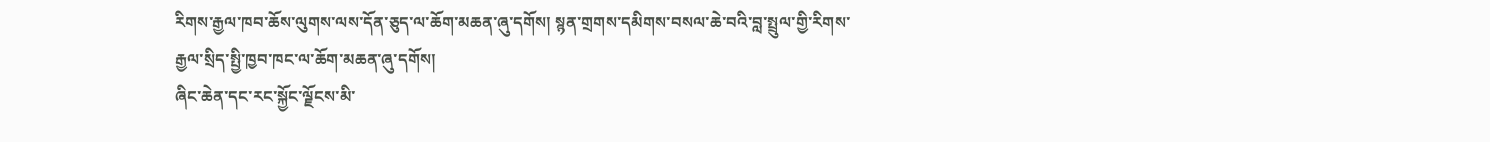རིགས་རྒྱལ་ཁབ་ཆོས་ལུགས་ལས་དོན་ཅུད་ལ་ཆོག་མཆན་ཞུ་དགོས། སྙན་གྲགས་དམིགས་བསལ་ཆེ་བའི་བླ་སྤྲུལ་གྱི་རིགས་རྒྱལ་སྲིད་སྤྱི་ཁྱབ་ཁང་ལ་ཆོག་མཆན་ཞུ་དགོས།
ཞིང་ཆེན་དང་རང་སྐྱོང་ལྗོངས་མི་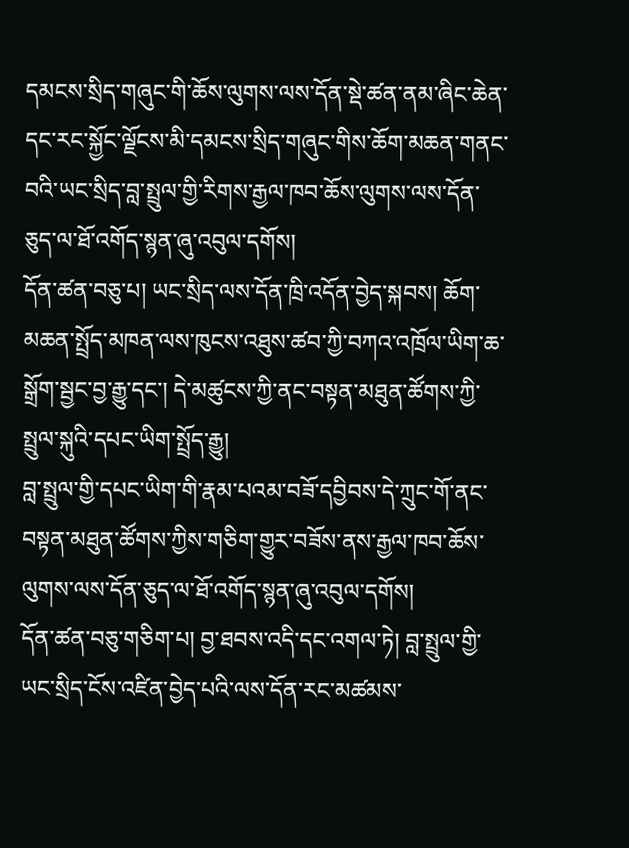དམངས་སྲིད་གཞུང་གི་ཆོས་ལུགས་ལས་དོན་སྡེ་ཚན་ནམ་ཞིང་ཆེན་དང་རང་སྐྱོང་ལྗོངས་མི་དམངས་སྲིད་གཞུང་གིས་ཆོག་མཆན་གནང་བའི་ཡང་སྲིད་བླ་སྤྲུལ་གྱི་རིགས་རྒྱལ་ཁབ་ཆོས་ལུགས་ལས་དོན་ཅུད་ལ་ཐོ་འགོད་སྙན་ཞུ་འབུལ་དགོས།
དོན་ཚན་བཅུ་པ། ཡང་སྲིད་ལས་དོན་ཁྲི་འདོན་བྱེད་སྐབས། ཆོག་མཆན་སྤྲོད་མཁན་ལས་ཁུངས་འཐུས་ཚབ་ཀྱི་བཀའ་འཁྲོལ་ཡིག་ཆ་སྒྲོག་སྦྱང་བྱ་རྒྱུ་དང་། དེ་མཚུངས་ཀྱི་ནང་བསྟན་མཐུན་ཚོགས་ཀྱི་སྤྲུལ་སྐུའི་དཔང་ཡིག་སྤྲོད་རྒྱུ།
བླ་སྤྲུལ་གྱི་དཔང་ཡིག་གི་རྣམ་པའམ་བཟོ་དབྱིབས་དེ་ཀྲུང་གོ་ནང་བསྟན་མཐུན་ཚོགས་ཀྱིས་གཅིག་གྱུར་བཟོས་ནས་རྒྱལ་ཁབ་ཆོས་ལུགས་ལས་དོན་ཅུད་ལ་ཐོ་འགོད་སྙན་ཞུ་འབུལ་དགོས།
དོན་ཚན་བཅུ་གཅིག་པ། བྱ་ཐབས་འདི་དང་འགལ་ཏེ། བླ་སྤྲུལ་གྱི་ཡང་སྲིད་ངོས་འཛིན་བྱེད་པའི་ལས་དོན་རང་མཚམས་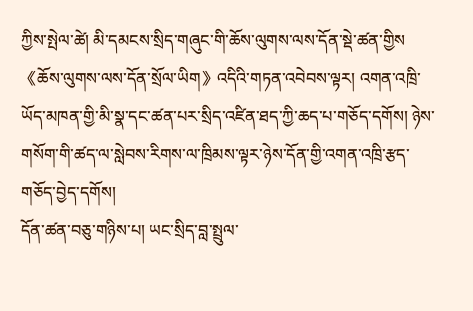ཀྱིས་སྤེལ་ཚེ། མི་དམངས་སྲིད་གཞུང་གི་ཆོས་ལུགས་ལས་དོན་སྡེ་ཚན་གྱིས《ཆོས་ལུགས་ལས་དོན་སྲོལ་ཡིག》འདིའི་གཏན་འབེབས་ལྟར། འགན་འཁྲི་ཡོད་མཁན་གྱི་མི་སྣ་དང་ཚན་པར་སྲིད་འཛིན་ཐད་ཀྱི་ཆད་པ་གཅོད་དགོས། ཉེས་གསོག་གི་ཚད་ལ་སླེབས་རིགས་ལ་ཁྲིམས་ལྟར་ཉེས་དོན་གྱི་འགན་འཁྲི་རྩད་གཅོད་བྱེད་དགོས།
དོན་ཚན་བཅུ་གཉིས་པ། ཡང་སྲིད་བླ་སྤྲུལ་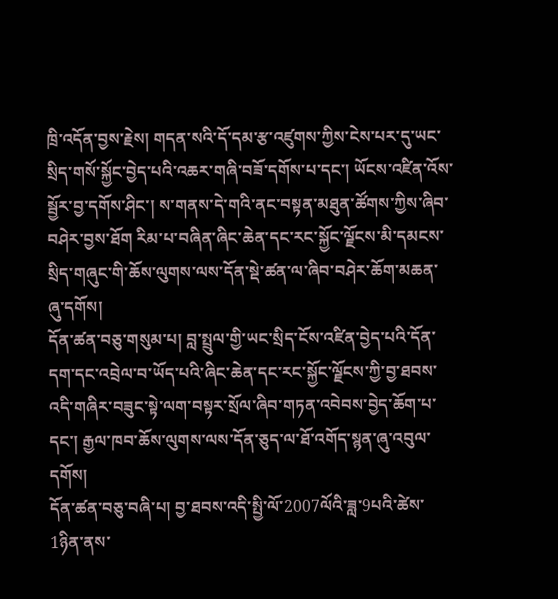ཁྲི་འདོན་བྱས་རྗེས། གདན་སའི་དོ་དམ་རྩ་འཛུགས་ཀྱིས་ངེས་པར་དུ་ཡང་སྲིད་གསོ་སྐྱོང་བྱེད་པའི་འཆར་གཞི་བཟོ་དགོས་པ་དང་། ཡོངས་འཛིན་འོས་སྦྱོར་བྱ་དགོས་ཤིང་། ས་གནས་དེ་གའི་ནང་བསྟན་མཐུན་ཚོགས་ཀྱིས་ཞིབ་བཤེར་བྱས་ཐོག རིམ་པ་བཞིན་ཞིང་ཆེན་དང་རང་སྐྱོང་ལྗོངས་མི་དམངས་སྲིད་གཞུང་གི་ཆོས་ལུགས་ལས་དོན་སྡེ་ཚན་ལ་ཞིབ་བཤེར་ཆོག་མཆན་ཞུ་དགོས།
དོན་ཚན་བཅུ་གསུམ་པ། བླ་སྤྲུལ་གྱི་ཡང་སྲིད་ངོས་འཛིན་བྱེད་པའི་དོན་དག་དང་འབྲེལ་བ་ཡོད་པའི་ཞིང་ཆེན་དང་རང་སྐྱོང་ལྗོངས་ཀྱི་བྱ་ཐབས་འདི་གཞིར་བཟུང་སྟེ་ལག་བསྟར་སྲོལ་ཞིབ་གཏན་འབེབས་བྱེད་ཆོག་པ་དང་། རྒྱལ་ཁབ་ཆོས་ལུགས་ལས་དོན་ཅུད་ལ་ཐོ་འགོད་སྙན་ཞུ་འབུལ་དགོས།
དོན་ཚན་བཅུ་བཞི་པ། བྱ་ཐབས་འདི་སྤྱི་ལོ་2007ལོའི་ཟླ་9པའི་ཚེས་1ཉིན་ནས་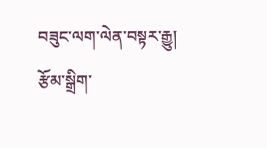བཟུང་ལག་ལེན་བསྟར་རྒྱུ།
རྩོམ་སྒྲིག་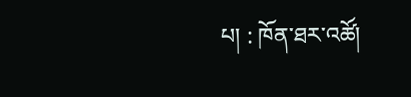པ། : ཁོན་ཐར་འཚོ།